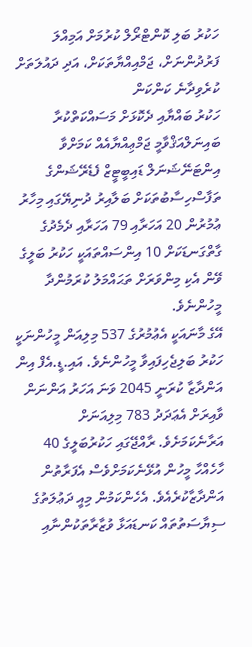ހަކުރު ބަލި ކޮންޓްރޯލް ކުރުމަށް އަމިއްލަ ފަރުދުންނަށް، ޖަމްއިއްޔާތަކަށް، އަދި ދައުލަތަށް ކުރެވިދާނެ ކަންކަން
ހަކުރު ބައްޔާއި ދެކޮޅަށް މަސައްކަތްކުރާ ބައިނަލްއަޤްވާމީ ޖަމްޢިއްޔާއެއް ކަމަށްވާ އިންޓަނޭޝަނަލް ޑައިބީޓީޒް ފެޑެރޭޝަންގެ ތަފާސްހިސާބުތަކަށް ބަލާއިރު ދުނިޔޭގައި މިހާރު ޢުމުރުން 20 އަހަރާއި 79 އަހަރާއި ދެމެދުގެ ގާތްގަނޑަކަށް 10 އިންސައްތައަކީ ހަކުރު ބަލީގެ ވޭން އެކި މިންވަރަށް ތަޙައްމަލު ކުރަމުންދާ މީހުންނެވެ.
އޭގެ މާނައަކީ އެޢުމުރުގެ 537 މިލިއަން މީހުންނަކީ ހަކުރު ބަލިޖެހިފައިވާ މީހުންނެވެ. އައި.ޑީ.އެފް އިން އަންދާޒާ ކުރަނީ 2045 ވަނަ އަހަރު އަންނަން ވާއިރަށް އެޢަދަދު 783 މިލިއަނަށް އަރާނެކަމަށެވެ. ރާއްޖޭގައި ހަކުރުބަލީގެ 40 ހާހެއްހާ މީހުން އުޅޭނެކަމަށްވެސް އެފަރާތުން އަންދާޒާކުރެއެވެ. އެހެންކަމުން މިއީ ދަޢުލަތުގެ ސިޔާސަތުތައް ކަނޑައަޅާ ވުޒާރާތަކުންނާއި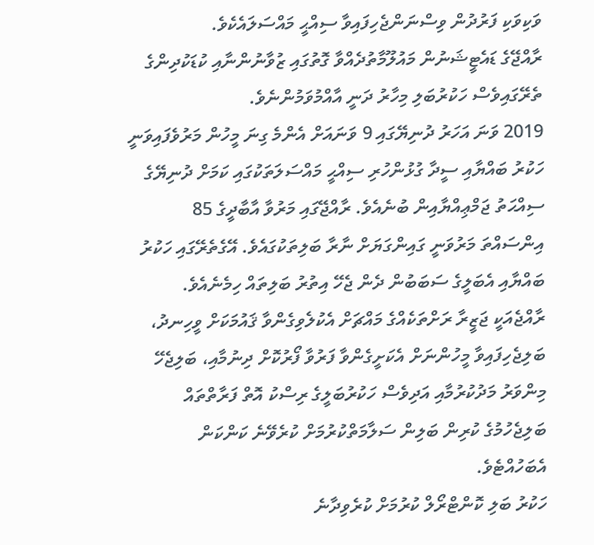ވަކިވަކި ފަރުދުން ވިސްނަންޖެހިފައިވާ ސިއްޙީ މައްސަލައެކެވެ.
ރާއްޖޭގެ ޑައެޓީޝަނުން މައުލޫމާތުދެއްވާ ގޮތުގައި ޒުވާނުންނާއި ކުޑަކުދިންގެ ތެރޭގައިވެސް ހަކުރުބަލި މިހާރު ދަނީ އާއްމުވަމުންނެވެ.
2019 ވަނަ އަހަރު ދުނިޔޭގައި 9 ވަނައަށް އެންމެ ގިނަ މީހުން މަރުވެފައިވަނީ ހަކުރު ބައްޔާއި ސީދާ ގުޅުންހުރި ސިއްޙީ މައްސަލަތަކުގައި ކަމަށް ދުނިޔޭގެ ސިއްޙަތު ޖަމްޢިއްޔާއިން ބުނެއެވެ. ރާއްޖޭގައި މަރުވާ އާބާދީގެ 85 އިންސައްތަ މަރުވަނީ ގައިންގަޔަށް ނާރާ ބަލިތަކުގައެވެ. އޭގެތެރޭގައި ހަކުރު ބައްޔާއި އެބަލީގެ ސަބަބުން ދެން ޖެހޭ އިތުރު ބަލިތައް ހިމެނެއެވެ.
ރާއްޖެއަކީ ޖަޒީރާ ރަށްތަކެއްގެ މައްޗަށް އެކުލެވިގެންވާ ޤައުމަކަށް ވީހިނދު، ބަލިޖެހިފައިވާ މީހުންނަށް އެކަށީގެންވާ ފަރުވާ ފޯރުކޮށް ދިނުމާއި، ބަލިޖެހޭ މިންވަރު މަދުކުރުމާއި އަދިވެސް ހަކުރުބަލީގެ ރިސްކު އޮތް ފަރާތްތައް ބަލިޖެހުމުގެ ކުރިން ބަލިން ސަލާމަތްކުރުމަށް ކުރެވޭނެ ކަންކަން އެބަހުއްޓެވެ.
ހަކުރު ބަލި ކޮންޓްރޯލް ކުރުމަށް ކުރެވިދާނެ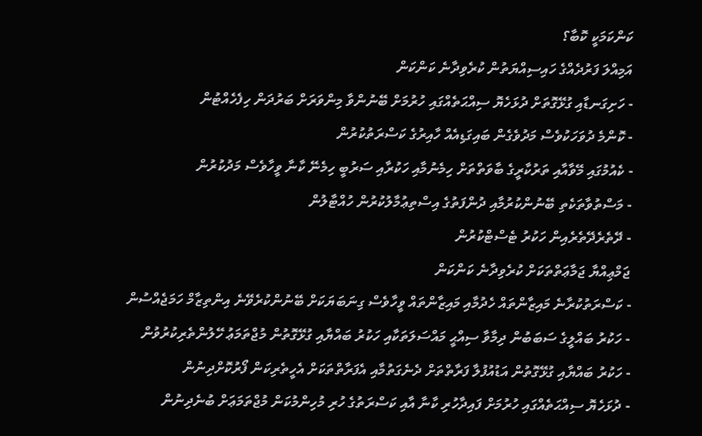ކަންކަމަކީ ކޮބާ؟
އަމިއްލަ ފަރުދެއްގެ ހައިސިއްޔަތުން ކުރެވިދާނެ ކަންކަން
- ހަށިގަނޑާއި ގުޅޭގޮތަށް ދުޅަހެޔޮ ސިއްޙަތެއްގައި ހުރުމަށް ބޭނުންވާ މިންވަރަށް ބަރުދަން ހިފެހެއްޓުން
- ކޮންމެ ދުވަހަކުވެސް މަދުވެގެން ބައިގަޑިއެއް ހާއިރުގެ ކަސްރަތުކުރުން
- ކެއުމުގައި މޭވާއާއި ތަރުކާރީގެ ބާވަތްތަށް ހިމެނުމާއި ހަކުރާއި ސަރުބީ ހިމެނޭ ކާނާ ވީހާވެސް މަދުކުރުން
- މަސްތުވާތަކެތި ބޭނުންކުރުމާއި ދުންފަތުގެ އިސްތިޢުމާލުކުރުން ހުއްޓާލުން
- ދޭތެރެދޭތެރެއިން ހަކުރު ޓެސްޓްކުރުން
ޖަމްޢިއްޔާ ޖަމާޢަތްތަކަށް ކުރެވިދާނެ ކަންކަން
- ކަސްރަތުކުރާނެ މައިޒާންތައް ހެދުމާއި މައިޒާންތައް ވީހާވެސް ގިނަބަޔަކަށް ބޭނުންކުރެވޭނެ އިންތިޒާމް ހަމަޖެއްސުން
- ހަކުރު ބައްލީގެ ސަބަބުން ދިމާވާ ސިއްޙީ މައްސަލަތަކާއި ހަކުރު ބައްޔާއި ގުޅޭގޮތުން މުޖްތަމަޢު ހޭލުންތެރިކުރުވުން
- ހަކުރު ބައްޔާއި ގުޅޭގޮތުން އަޑުއުފުލާ ފަރާތްތަށް ދެނެގަތުމާއި އެފަރާތްތަކަށް އެހީތެރިކަން ފޯރުކޮށްދިނުން
- ދުޅަހެޔޮ ސިއްޙަތެއްގައި ހުރުމަށް ފައިދާހުރި ކާނާ އާއި ކަސްރަތުގެ ހުރި މުހިންމުކަން މުޖްތަމަޢަށް ބުނެދިނުން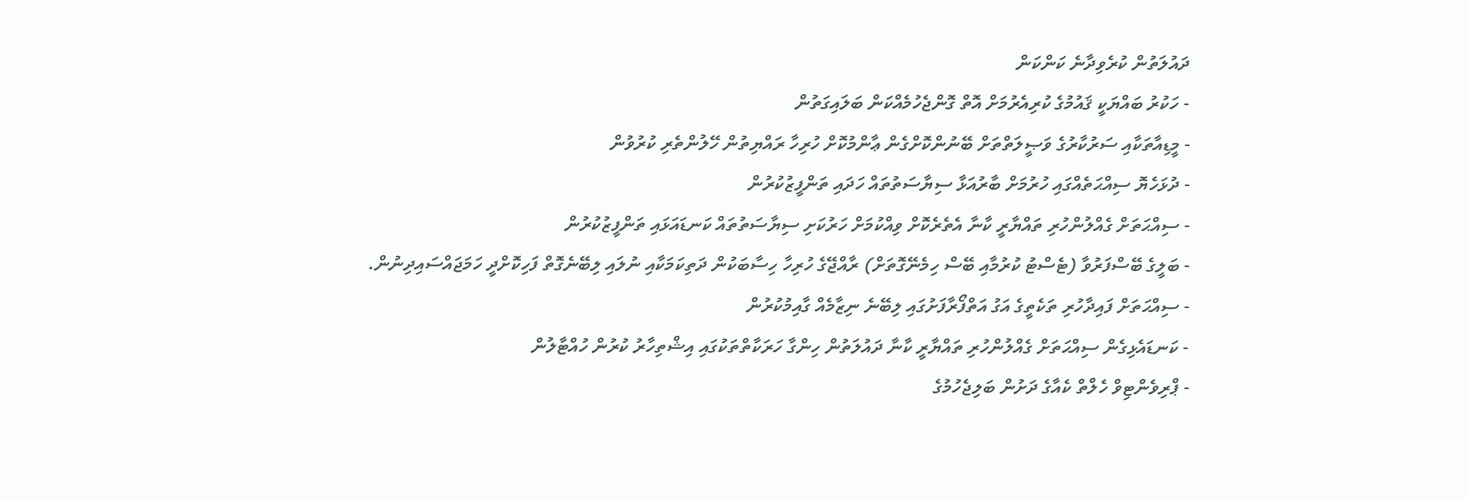ދައުލަތުން ކުރެވިދާނެ ކަންކަން
- ހަކުރު ބައްޔަކީ ޤައުމުގެ ކުރިއެރުމަށް އޮތް ގޮންޖެހުމެއްކަން ބަލައިގަތުން
- މީޑިއާތަކާއި ސަރުކާރުގެ ވަޞީލަތްތަށް ބޭނުންކޮށްގެން ޢާންމުކޮށް ހުރިހާ ރައްޔިތުން ހޭލުންތެރި ކުރުވުން
- ދުޅަހެޔޮ ސިއްޙަތެއްގައި ހުރުމަށް ބާރުއަޅާ ސިޔާސަތުތައް ހަދައި ތަންފީޒުކުރުން
- ސިއްޙަތަށް ގެއްލުންހުރި ތައްޔާރީ ކާނާ އެތެރެކޮށް ވިއްކުމަށް ހަރުކަށި ސިޔާސަތުތައް ކަނޑައަޅައި ތަންފީޒުކުރުން
- ބަލީގެ ބޭސްފަރުވާ (ޓެސްޓު ކުރުމާއި ބޭސް ހިމެނޭގޮތަށް) ރާއްޖޭގެ ހުރިހާ ހިސާބަކުން ދަތިކަމަކާއި ނުލައި ލިބޭނެގޮތް ފަހިކޮށްދީ ހަމަޖައްސައިދިނުން.
- ސިއްޙަތަށް ފައިދާހުރި ތަކެތީގެ އަގު އަތްފޯރާފަށުގައި ލިބޭނެ ނިޒާމެއް ގާއިމުކުރުން
- ކަނޑައެޅިގެން ސިއްޙަތަށް ގެއްލުންހުރި ތައްޔާރީ ކާނާ ދައުލަތުން ހިންގާ ހަރަކާތްތަކުގައި އިޝްތިހާރު ކުރުން ހުއްޓާލުން
- ޕްރިވެންޓިވް ހެލްތް ކެއާގެ ދަށުން ބަލިޖެހުމުގެ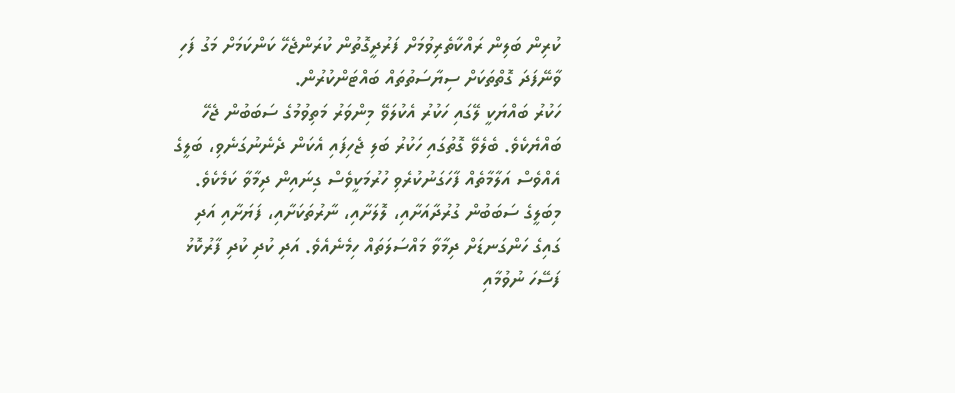ކުރިން ބަލިން ރައްކާތެރިވުމަށް ފަރުދީގޮތުން ކުރަންޖެހޭ ކަންކަމަށް މަގު ފަހި ވާނޭފަދަ ގޮތްތަކަށް ސިޔާސަތުތައް ބައްޓަންކުރުން.
ހަކުރު ބައްޔަކީ ލޭގައި ހަކުރު އެކުލަވޭ މިންވަރު މަތިވުމުގެ ސަބަބުން ޖެހޭ ބައްޔެކެވެ. ބެލެވޭ ގޮތުގައި ހަކުރު ބަލި ޖެހިފައި އެކަން ދެނެނުގަނެވި، ބަލީގެ އެއްވެސް އަލާމާތެއް ފާހަގަނުކުރެވި ހުރުމަކީވެސް ގިނައިން ދިމާވާ ކަމެކެވެ.
މިބަލީގެ ސަބަބުން ގުރުދާއަށާއި، ލޮލަށާއި، ނާރުތަކަށާއި، ފަޔަށާއި އަދި ގައިގެ ހަންގަނޑަށް ދިމާވާ މައްސަލަތައް ހިމެނެއެވެ. އަދި ކުދި ކުދި ފާރުކޮޅު ފަސޭހަ ނުވުމާއި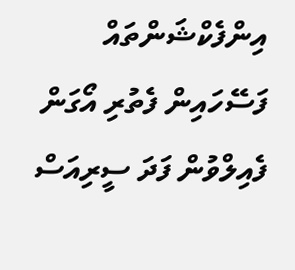އިންފެކްޝަންތައް ފަސޭހައިން ފެތުރި އޯގަން ފެއިލްވުން ފަދަ ސީރިއަސް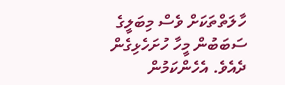ހާލަތްތަކަށް ވެސް މިބަލީގެ ސަބަބުން މީހާ ހުށަހެޅިގެން ދެއެވެ. އެހެންކަމުން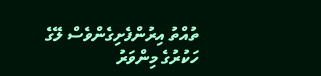ތުއްތު އިރުންފެށިގެންވެސް ލޭގެ ހަކުރުގެ މިންވަރު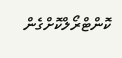ކޮންޓްރޯލްކޮށްގެން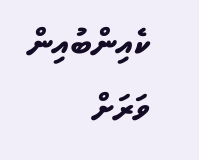ކެއިންބުއިން ވަރަށް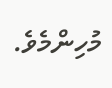މުހިންމެވެ.